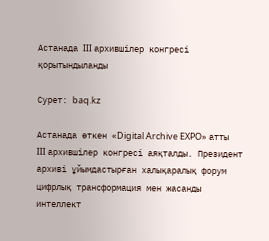Астанада III архившілер конгресі қорытындыланды

Сурет: baq.kz

Астанада өткен «Digital Archive EXPO» атты III архившілер конгресі аяқталды. Президент архиві ұйымдастырған халықаралық форум цифрлық трансформация мен жасанды интеллект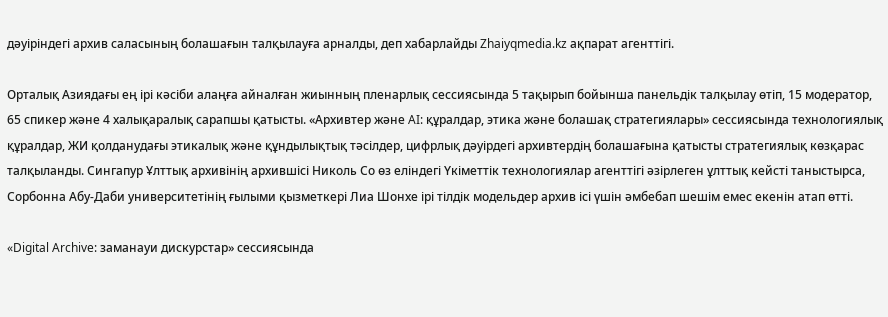дәуіріндегі архив саласының болашағын талқылауға арналды, деп хабарлайды Zhaiyqmedia.kz ақпарат агенттігі.

Орталық Азиядағы ең ірі кәсіби алаңға айналған жиынның пленарлық сессиясында 5 тақырып бойынша панельдік талқылау өтіп, 15 модератор, 65 спикер және 4 халықаралық сарапшы қатысты. «Архивтер және AI: құралдар, этика және болашақ стратегиялары» сессиясында технологиялық құралдар, ЖИ қолданудағы этикалық және құндылықтық тәсілдер, цифрлық дәуірдегі архивтердің болашағына қатысты стратегиялық көзқарас талқыланды. Сингапур Ұлттық архивінің архившісі Николь Со өз еліндегі Үкіметтік технологиялар агенттігі әзірлеген ұлттық кейсті таныстырса, Сорбонна Абу-Даби университетінің ғылыми қызметкері Лиа Шонхе ірі тілдік модельдер архив ісі үшін әмбебап шешім емес екенін атап өтті.

«Digital Archive: заманауи дискурстар» сессиясында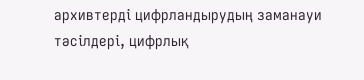архивтерді цифрландырудың заманауи тәсілдері, цифрлық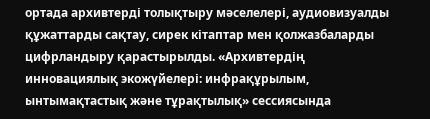ортада архивтерді толықтыру мәселелері, аудиовизуалды құжаттарды сақтау, сирек кітаптар мен қолжазбаларды цифрландыру қарастырылды. «Архивтердің инновациялық экожүйелері: инфрақұрылым, ынтымақтастық және тұрақтылық» сессиясында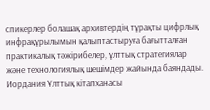спикерлер болашақ архивтердің тұрақты цифрлық инфрақұрылымын қалыптастыруға бағытталған практикалық тәжірибелер, ұлттық стратегиялар және технологиялық шешімдер жайында баяндады. Иордания Ұлттық кітапханасы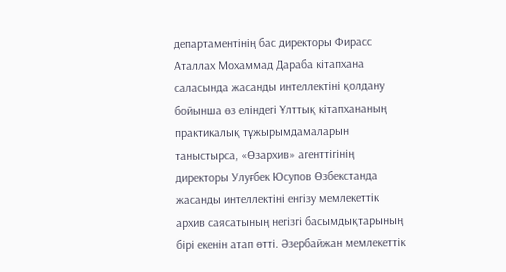департаментінің бас директоры Фирасс Аталлах Мохаммад Дараба кітапхана саласында жасанды интеллектіні қолдану бойынша өз еліндегі Ұлттық кітапхананың практикалық тұжырымдамаларын таныстырса, «Өзархив» агенттігінің директоры Улуғбек Юсупов Өзбекстанда жасанды интеллектіні енгізу мемлекеттік архив саясатының негізгі басымдықтарының бірі екенін атап өтті. Әзербайжан мемлекеттік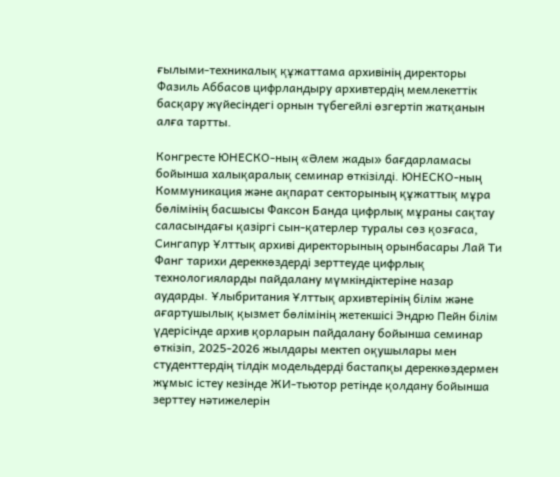ғылыми-техникалық құжаттама архивінің директоры Фазиль Аббасов цифрландыру архивтердің мемлекеттік басқару жүйесіндегі орнын түбегейлі өзгертіп жатқанын алға тартты.

Конгресте ЮНЕСКО-ның «Әлем жады» бағдарламасы бойынша халықаралық семинар өткізілді. ЮНЕСКО-ның Коммуникация және ақпарат секторының құжаттық мұра бөлімінің басшысы Факсон Банда цифрлық мұраны сақтау саласындағы қазіргі сын-қатерлер туралы сөз қозғаса, Сингапур Ұлттық архиві директорының орынбасары Лай Ти Фанг тарихи дереккөздерді зерттеуде цифрлық технологияларды пайдалану мүмкіндіктеріне назар аударды. Ұлыбритания Ұлттық архивтерінің білім және ағартушылық қызмет бөлімінің жетекшісі Эндрю Пейн білім үдерісінде архив қорларын пайдалану бойынша семинар өткізіп, 2025-2026 жылдары мектеп оқушылары мен студенттердің тілдік модельдерді бастапқы дереккөздермен жұмыс істеу кезінде ЖИ-тьютор ретінде қолдану бойынша зерттеу нәтижелерін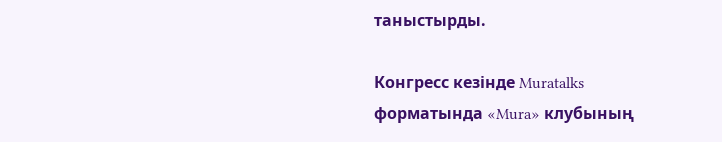таныстырды.

Конгресс кезінде Muratalks форматында «Mura» клубының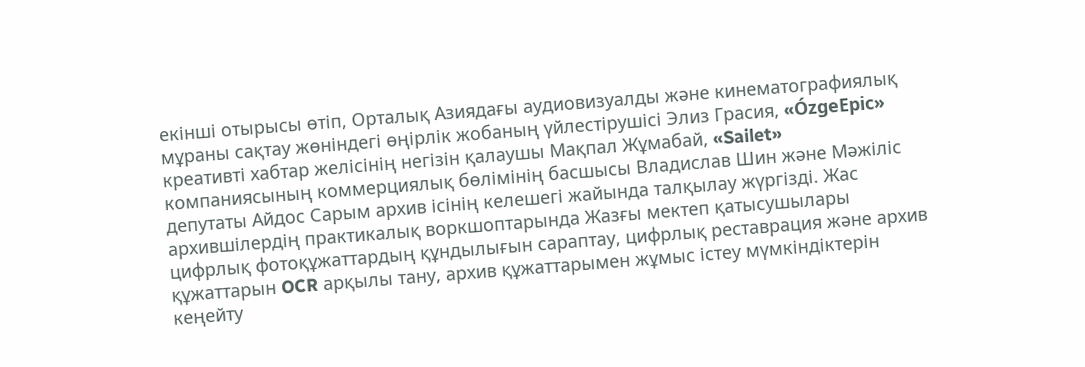екінші отырысы өтіп, Орталық Азиядағы аудиовизуалды және кинематографиялық мұраны сақтау жөніндегі өңірлік жобаның үйлестірушісі Элиз Грасия, «ÓzgeEpic» креативті хабтар желісінің негізін қалаушы Мақпал Жұмабай, «Sailet» компаниясының коммерциялық бөлімінің басшысы Владислав Шин және Мәжіліс депутаты Айдос Сарым архив ісінің келешегі жайында талқылау жүргізді. Жас архившілердің практикалық воркшоптарында Жазғы мектеп қатысушылары цифрлық фотоқұжаттардың құндылығын сараптау, цифрлық реставрация және архив құжаттарын OCR арқылы тану, архив құжаттарымен жұмыс істеу мүмкіндіктерін кеңейту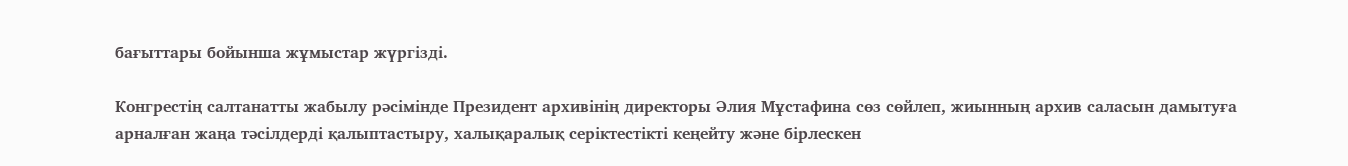бағыттары бойынша жұмыстар жүргізді.

Конгрестің салтанатты жабылу рәсімінде Президент архивінің директоры Әлия Мұстафина сөз сөйлеп, жиынның архив саласын дамытуға арналған жаңа тәсілдерді қалыптастыру, халықаралық серіктестікті кеңейту және бірлескен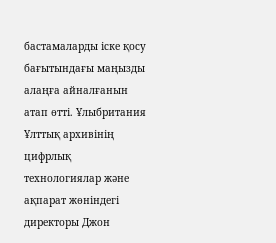бастамаларды іске қосу бағытындағы маңызды алаңға айналғанын атап өтті. Ұлыбритания Ұлттық архивінің цифрлық технологиялар және ақпарат жөніндегі директоры Джон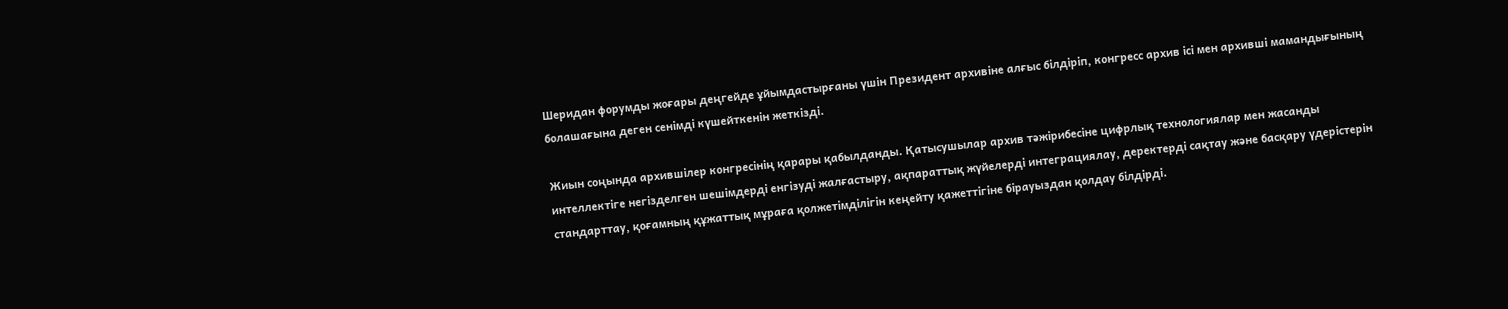Шеридан форумды жоғары деңгейде ұйымдастырғаны үшін Президент архивіне алғыс білдіріп, конгресс архив ісі мен архивші мамандығының болашағына деген сенімді күшейткенін жеткізді.

Жиын соңында архившілер конгресінің қарары қабылданды. Қатысушылар архив тәжірибесіне цифрлық технологиялар мен жасанды интеллектіге негізделген шешімдерді енгізуді жалғастыру, ақпараттық жүйелерді интеграциялау, деректерді сақтау және басқару үдерістерін стандарттау, қоғамның құжаттық мұраға қолжетімділігін кеңейту қажеттігіне бірауыздан қолдау білдірді.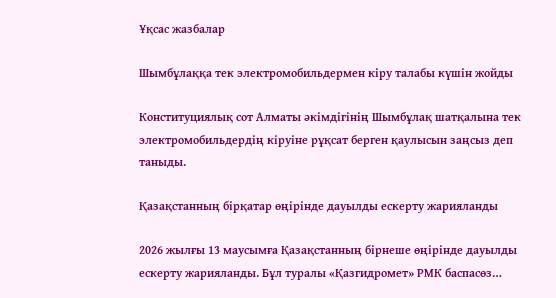Ұқсас жазбалар

Шымбұлаққа тек электромобильдермен кіру талабы күшін жойды

Конституциялық сот Алматы әкімдігінің Шымбұлақ шатқалына тек электромобильдердің кіруіне рұқсат берген қаулысын заңсыз деп таныды.

Қазақстанның бірқатар өңірінде дауылды ескерту жарияланды

2026 жылғы 13 маусымға Қазақстанның бірнеше өңірінде дауылды ескерту жарияланды. Бұл туралы «Қазгидромет» РМК баспасөз…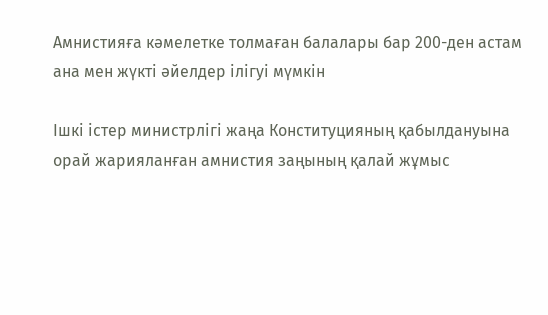Амнистияға кәмелетке толмаған балалары бар 200-ден астам ана мен жүкті әйелдер ілігуі мүмкін

Ішкі істер министрлігі жаңа Конституцияның қабылдануына орай жарияланған амнистия заңының қалай жұмыс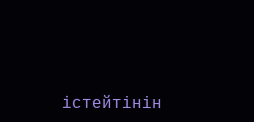істейтінін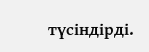түсіндірді.